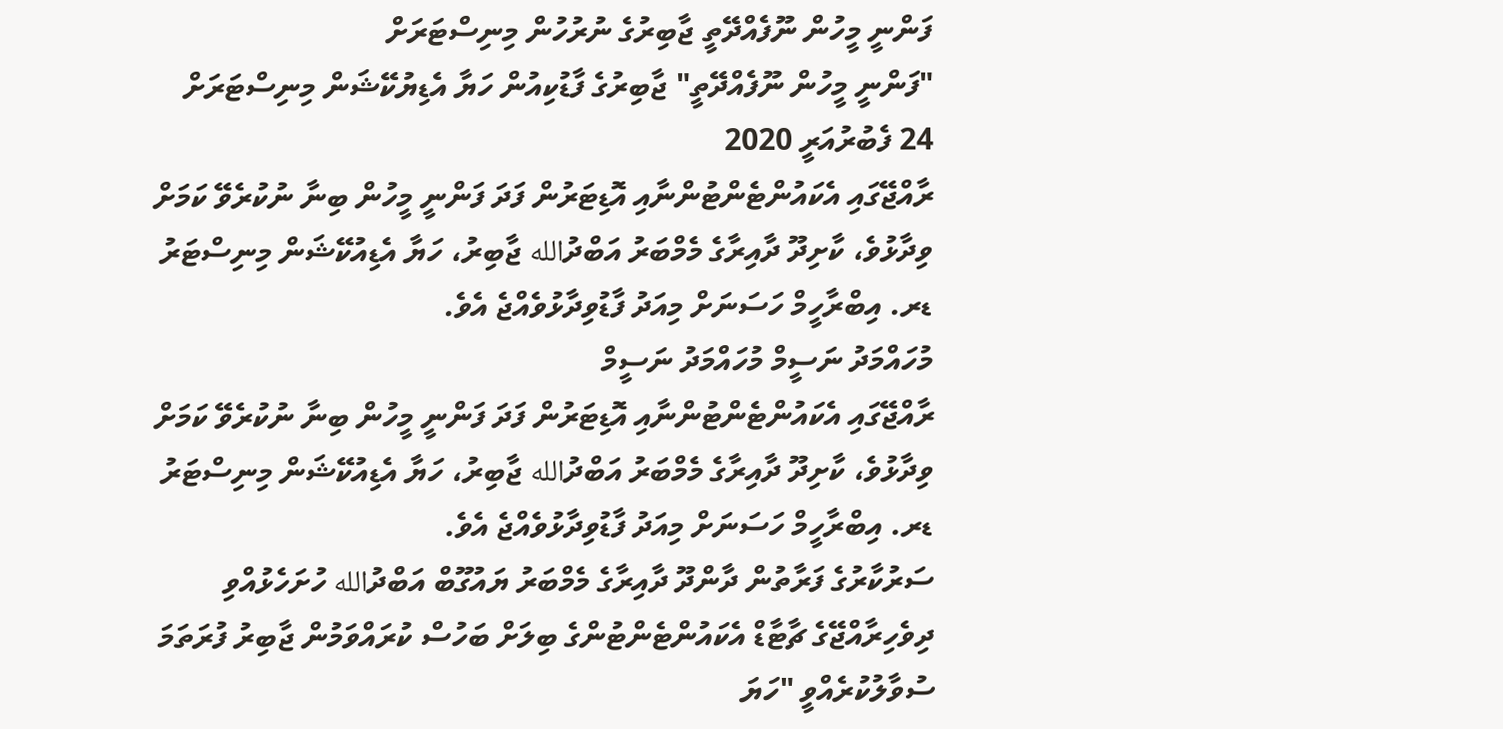ފަންނީ މީހުން ނޫފެއްދޭތީ ޖާބިރުގެ ނުރުހުން މިނިސްޓަރަށް
"ފަންނީ މީހުން ނޫފެއްދޭތީ" ޖާބިރުގެ ފާޑުކިއުން ހަޔާ އެޑިޔުކޭޝަން މިނިސްޓަރަށް
24 ފެބުރުއަރީ 2020
ރާއްޖޭގައި އެކައުންޓެންޓުންނާއި އޮޑިޓަރުން ފަދަ ފަންނީ މީހުން ބިނާ ނުކުރެވޭ ކަމަށް ވިދާޅުވެ، ކާށިދޫ ދާއިރާގެ މެމްބަރު އަބްދުالله ޖާބިރު، ހަޔާ އެޑިއުކޭޝަން މިނިސްޓަރު ޑރ. އިބްރާހީމް ހަސަނަށް މިއަދު ފާޑުވިދާޅުވެއްޖެ އެވެ.
މުހައްމަދު ނަސީމް މުހައްމަދު ނަސީމް
ރާއްޖޭގައި އެކައުންޓެންޓުންނާއި އޮޑިޓަރުން ފަދަ ފަންނީ މީހުން ބިނާ ނުކުރެވޭ ކަމަށް ވިދާޅުވެ، ކާށިދޫ ދާއިރާގެ މެމްބަރު އަބްދުالله ޖާބިރު، ހަޔާ އެޑިއުކޭޝަން މިނިސްޓަރު ޑރ. އިބްރާހީމް ހަސަނަށް މިއަދު ފާޑުވިދާޅުވެއްޖެ އެވެ.
ސަރުކާރުގެ ފަރާތުން ދާންދޫ ދާއިރާގެ މެމްބަރު ޔައުގޫބް އަބްދުالله ހުށަހެޅުއްވި ދިވެހިރާއްޖޭގެ ޗާޓާޑް އެކައުންޓެންޓުންގެ ބިލަށް ބަހުސް ކުރައްވަމުން ޖާބިރު ފުރަތަމަ ސުވާލުކުރެއްވީ "ހަޔަ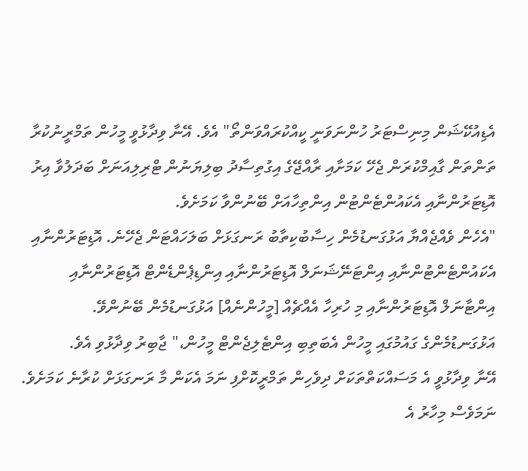އެޑިއުކޭޝަން މިނިސްޓަރު ހުންނަވަނީ ކީއްކުރައްވަންތޯ" އެވެ. އޭނާ ވިދާޅުވީ މީހުން ތަމްރީނުކުރާ ތަންތަން ގާއިމްކުރަން ޖެހޭ ކަމަށާއި ރާއްޖޭގެ އިގުތިސާދު ބިލިޔަނުން ޓްރިލިއަނަށް ބަދަލުވާ އިރު އޮޑިޓަރުންނާއި އެކައުންޓެންޓުން އިންތިހާއަށް ބޭނުންވާ ކަމަށެވެ.
"އެހެން ވެއްޖެއްޔާ އަޅުގަނޑުމެން ހިސާބުކިތާބު ރަނގަޅަށް ބަލަހައްޓަން ޖެހޭނެ. އޮޑިޓަރުންނާއި އެކައުންޓެންޓުންނާއި އިންޓަނޭޝަނަލް އޮޑިޓަރުންނާއި އިންޑިޕެންޑެންޓް އޮޑިޓަރުންނާއި އިންޓާނަލް އޮޑިޓަރުންނާއި މި ހުރިހާ އެއްޗެއް [މީހުންނެއް] އަޅުގަނޑުމެން ބޭނުންވޭ. އަޅުގަނޑުމެންގެ ގައުމުގައި މީހުން އެބަތިބި އިންޓެލިޖެންޓް މީހުން،" ޖާބިރު ވިދާޅުވި އެވެ.
އޭނާ ވިދާޅުވީ އެ މަސައްކަތްތަކަށް ދިވެހިން ތަމްރީކޮށްފި ނަމަ އެކަން މާ ރަނގަޅަށް ކުރާނެ ކަމަށެވެ. ނަމަވެސް މިހާރު އެ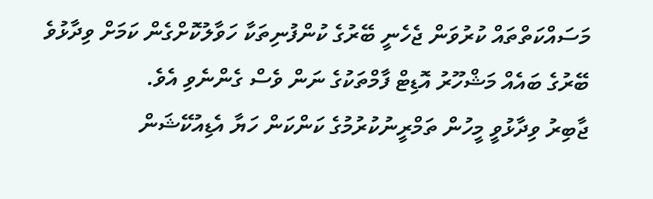މަސައްކަތްތައް ކުރުވަން ޖެހެނީ ބޭރުގެ ކުންފުނިތަކާ ހަވާލުކޮށްގެން ކަމަށް ވިދާޅުވެ ބޭރުގެ ބައެއް މަޝްހޫރު އޮޑިޓް ފާމްތަކުގެ ނަން ވެސް ގެންނެވި އެވެ.
ޖާބިރު ވިދާޅުވީ މީހުން ތަމްރީނުކުރުމުގެ ކަންކަން ހަޔާ އެޑިއުކޭޝަން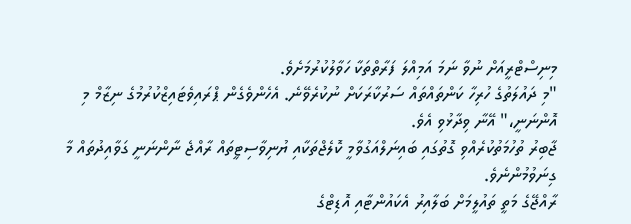މިނިސްޓްރީއަށް ނުވާ ނަމަ އަމިއްލަ ފަރާތްތަކާ ހަވާލުކުރުމަށެވެ.
"މި ދައުލަތުގެ ހުރިހާ ކަންތައްތައް ސަރުކާރަކަށް ނުކުރެވޭނެ. އެހެންވެގެން ޕްރައިވެޓައިޒްކުރުމުގެ ނިޒާމް މި އޮންނަނީ،" އޭނާ ވިދާޅުވި އެވެ.
ޖާބިރު ތުހުމަތުކުރެއްވި ގޮތުގައި ބައިނަލްއަގުވާމީ ކޮލެޖްތަކާއި ޔުނިވާސިޓީތައް ރާއްޖެ ނާންނަނީ ގަވާއިދުތައް މާ ގިނަވުމުންނެވެ.
ރާއްޖޭގެ މަތީ ތައުލީމަށް ބަލާއިރު އެކައުންޓާއި އޮޑިޓްގެ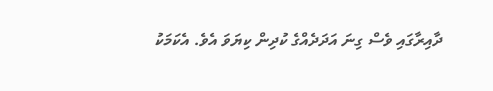ދާއިރާގައި ވެސް ގިނަ އަދަދެއްގެ ކުދިން ކިޔަވަ އެވެ. އެކަމަކު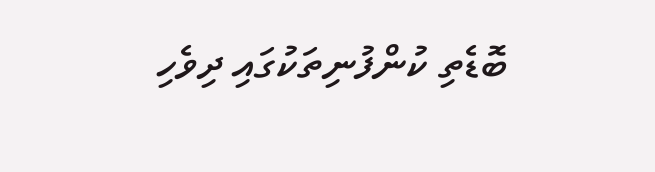ބޮޑެތި ކުންފުނިތަކުގައި ދިވެހި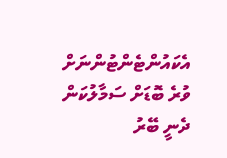އެކައުންޓެންޓުންނަށް ވުރެ ބޮޑަށް ސަމާލުކަން ދެނީ ބޭރު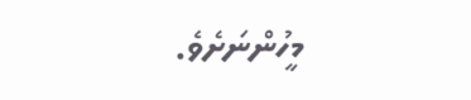މީހުންނަށެވެ.